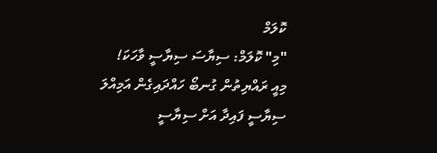ކޮލަމް
"މި" ކޮލަމް: ސިޔާސަ ސިޔާސީ ވާހަކަ!
މިއީ ރައްޔިތުން ގުނބޯ ހައްދައިގެން އަމިއްލަ ސިޔާސީ ފައިދާ އަށް ސިޔާސީ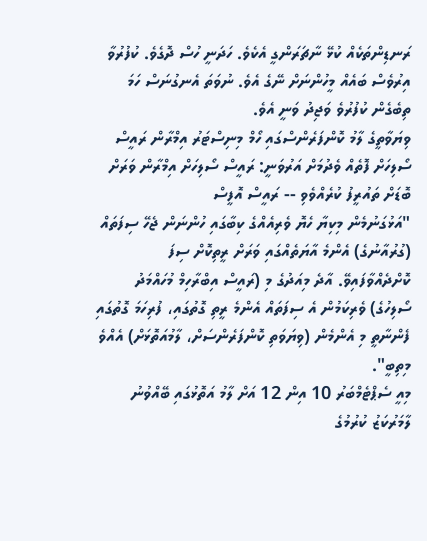ރަނޑިންތަކެއް ކުޅޭ ނާޗަރަންގީ އެކެވެ. ހަދަނީ ހުސް ދޮގެވެ. ކުފުރުވާ އިރުވެސް ބައެއް މީހުންނަށް ނޭގެ އެވެ. ނުވަތަ އެނގުނަސް ހަމަ ތިބެގެން ކުފުރުވެ ވަޖިދު ވަނީ އެވެ.
ވިޔަވާތީގެ ލާމު ކޮންފަރެންސްގައި ހޯމް މިނިސްޓަރު އިމްރާން ރައީސް ސޯލިހަށް ފޮތެއް ވެދުމަށް އަރުވަނީ: ރައީސް ސޯލިހަށް އިމްރާން ވަރަށް ބޮޑަށް ތައުރީފު ކުރެއްވެވި -- ރައީސް އޮފީސް
"އަޅުގަނުމެން މިކިޔާ ހެޔޮ ވެރިއެއްގެ ކިބާގައި ހުންނަން ޖެހޭ ސިފަތައް (ގުރުއާނުގެ) އެންމެ އާޔަތެއްގައި ވަރަށް ރީތިކޮށް ސިފަ ކޮށްދެއްވާފައިވޭ. އާދެ މިއަދުގެ މި (ރައީސް އިބްރާހިމް މުހައްމަދު ސޯލިހުގެ) ވެރިކަމުން އެ ސިފަތައް އެންމެ ރީތި ގޮތުގައި، ފުރިހަމަ ގޮތުގައި ފެންނާތީ މި އެންމެން (ވިޔަވަތި ކޮންފަރެންސަށް، ލާމުއަތޮޅަށް) އެއްވެ މިތިބީ".
މިއީ ސެޕްޓެމްބަރު 10 އިން 12 އަށް ލާމު އަތޮޅުގައި ބޭއްވުނު ލާމަރުކަޒު ކުރުމުގެ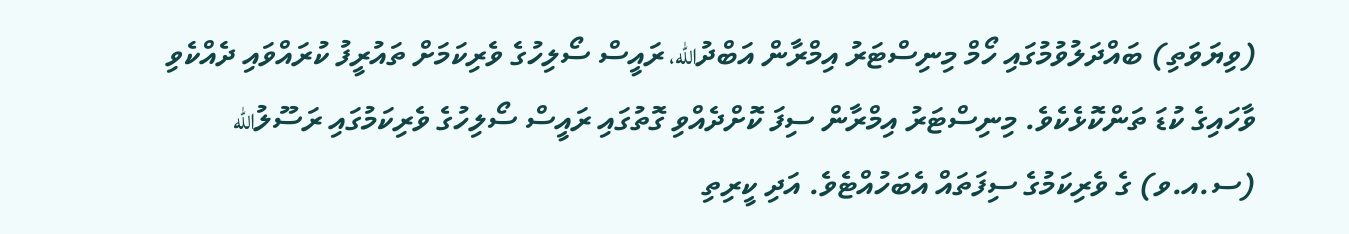(ވިޔަވަތި) ބައްދަލުވުމުގައި ހޯމް މިނިސްޓަރު އިމްރާން އަބްދުالله، ރައީސް ސޯލިހުގެ ވެރިކަމަށް ތައުރީފު ކުރައްވައި ދެއްކެވި ވާހައިގެ ކުޑަ ތަންކޮޅެކެވެ. މިނިސްޓަރު އިމްރާން ސިފަ ކޮށްދެއްވި ގޮތުގައި ރައީސް ސޯލިހުގެ ވެރިކަމުގައި ރަސޫލުالله (ސ.އ.ވ) ގެ ވެރިކަމުގެ ސިފަތައް އެބަހުއްޓެވެ. އަދި ކީރިތި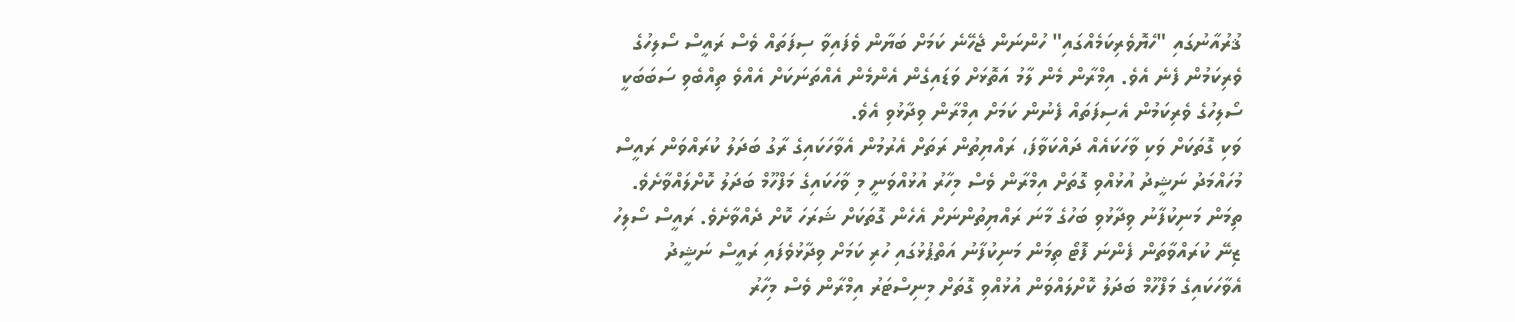ޤުރުއާނުގައި "ހެޔޮވެރިކަމެއްގައި" ހުންނަން ޖެހޭނެ ކަމަށް ބަޔާން ވެފައިވާ ސިފަތައް ވެސް ރައީސް ސޯލިހުގެ ވެރިކަމުން ފެނެ އެވެ. އިމްރާން މެން ލާމު އަތޮޅަށް ވަޑައިގެން އެންމެން އެއްތަނަކަށް އެއްވެ ތިއްބެވި ސަބަބަކީ ސޯލިހުގެ ވެރިކަމުން އެސިފަތައް ފެނުން ކަމަށް އިމްރާން ވިދާޅުވި އެވެ.
ވަކި ގޮތަކަށް ވަކި ވާހަކައެއް ދައްކަވާފަ، ރައްޔިތުން ރަތަށް އެރުމުން އެވާހަކައިގެ ރާގު ބަދަލު ކުރައްވަން ރައީސް މުހައްމަދު ނަޝީދު އުޅުއްވި ގޮތަށް އިމްރާން ވެސް މިހާރު އުޅުއްވަނީ މި ވާހަކައިގެ މަފްހޫމް ބަދަލު ކޮށްލައްވާށެވެ. ތިމަން މަނިކުފާނު ވިދާޅުވި ބަހުގެ މާނަ ރައްޔިތުންނަށް އެހެން ގޮތަކަށް ޝަރަހަ ކޮށް ދެއްވާށެވެ. ރައީސް ސޯލިހު ޒިނޭ ކުރައްވާތަން ފެންނަ ފޮޓޯ ތިމަން މަނިކުފާނު އަތްޕުޅުގައި ހުރި ކަމަށް ވިދާޅުވެފައި ރައީސް ނަޝީދު އެވާހަކައިގެ މަފްހޫމް ބަދަލު ކޮށްލައްވަން އުޅުއްވި ގޮތަށް މިނިސްޓަރު އިމްރާން ވެސް މިހާރު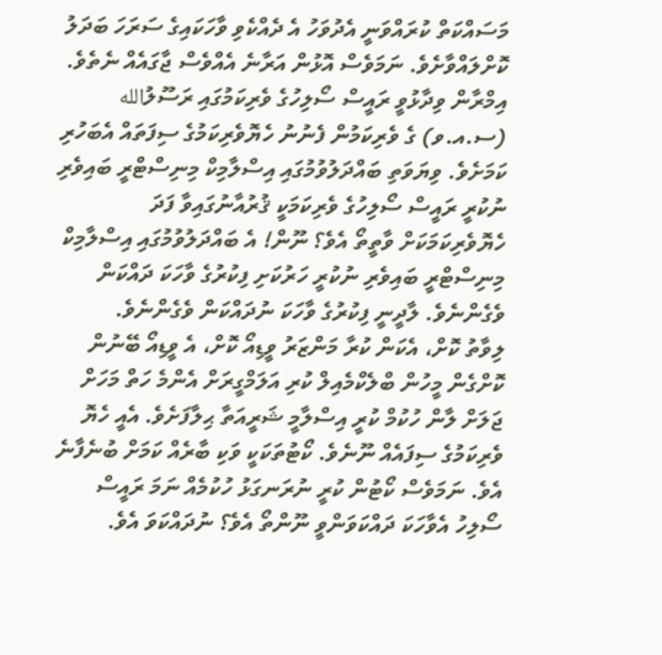މަސައްކަތް ކުރައްވަނީ އެދުވަހު އެ ދެއްކެވި ވާހަކައިގެ ސަރަހަ ބަދަލު ކޮށްލައްވާށެވެ. ނަމަވެސް އޮޅުން އަރާނެ އެއްވެސް ޖާގައެއް ނެތެވެ. އިމްރާން ވިދާޅުވީ ރައީސް ސޯލިހުގެ ވެރިކަމުގައި ރަސޫލުالله (ސ.އ.ވ) ގެ ވެރިކަމުން ފެނުނު ހެޔޮވެރިކަމުގެ ސިފަތައް އެބަހުރި ކަމަށެވެ. ވިޔަވަތި ބައްދަލުވުމުގައި އިސްލާމިކް މިނިސްޓްރީ ބައިވެރި ނުކުރީ ރައީސް ސޯލިހުގެ ވެރިކަމަކީ ޤުރުއާނުގައިވާ ފަދަ ހެޔޮވެރިކަމަކަށް ވާތީތޯ އެވެ؟ ނޫން! އެ ބައްދަލުވުމުގައި އިސްލާމިކް މިނިސްޓްރީ ބައިވެރި ނުކުރީ ހަރުކަށި ފިކުރުގެ ވާހަކަ ދައްކަން ވެގެންނެވެ. ލާދީނީ ފިކުރުގެ ވާހަކަ ނުދައްކަން ވެގެންނެވެ.
ލިވާތު ކޮށް، އެކަން ކުރާ މަންޒަރު ވީޑިއޯ ކޮށް، އެ ވީޑިއޯ ބޭނުން ކޮށްގެން މީހުން ބްލެކްމެއިލް ކުރި އަލަމްގީރަށް އެންމެ ހަތް މަހަށް ޖަލަށް ލާން ހުކުމް ކުރީ އިސްލާމީ ޝަރީއަތާ ޙިލާފަށެވެ. އެއީ ހެޔޮ ވެރިކަމުގެ ސިފައެއް ނޫނެވެ. ކޯޓުތަކަކީ ވަކި ބާރެއް ކަމަށް ބުނެފާނެ އެވެ. ނަމަވެސް ކޯޓުން ކުރީ ނުރަނގަޅު ހުކުމެއް ނަމަ ރައީސް ސޯލިހު އެވާހަކަ ދައްކަވަންވީ ނޫންތޯ އެވެ؟ ނުދައްކަވަ އެވެ.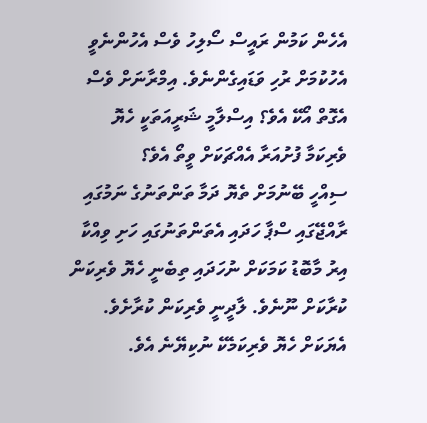އެހެން ކަމުން ރައީސް ސޯލިހު ވެސް އެހުންނެވީ އެހުކުމަށް ރުހި ވަޑައިގެންނެވެ. އިމްރާނަށް ވެސް އެގޮތް އޯކޭ އެވެ؟ އިސްލާމީ ޝަރީއަތަކީ ހެޔޮ ވެރިކަމާ ފުށުއަރާ އެއްޗަކަށް ވީތޯ އެވެ؟
ސިއްހީ ބޭނުމަށް ތެޔޮ ދަމާ ތަންތަނުގެ ނަމުގައި ރާއްޖޭގައި ސްޕާ ހަދައި އެތަންތަނުގައި ހަށި ވިއްކާ އިރު މާބޮޑު ކަމަކަށް ނުހަދައި ތިބެނީ ހެޔޮ ވެރިކަން ކުރާކަށް ނޫނެވެ. ލާދީނީ ވެރިކަން ކުރާށެވެ. އެޔަކަށް ހެޔޮ ވެރިކަމެކޭ ނުކިޔޭނެ އެވެ.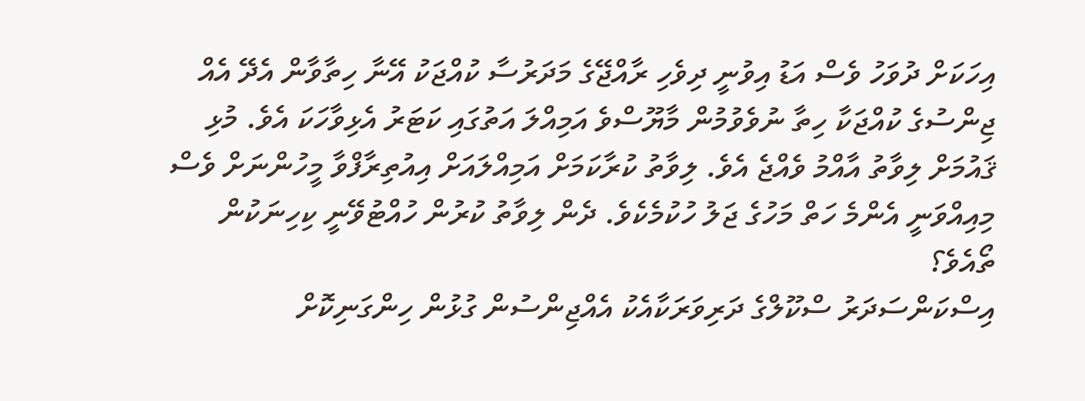އިހަކަށް ދުވަހު ވެސް އަޑު އިވުނީ ދިވެހި ރާއްޖޭގެ މަދަރުސާ ކުއްޖަކު އޭނާ ހިތާވާން އެދޭ އެއް ޖިންސުގެ ކުއްޖަކާ ހިތާ ނުވެވުމުން މާޔޫސްވެ އަމިއްލަ އަތުގައި ކަޓަރު އެޅިވާހަކަ އެވެ. މުޅި ޤައުމަށް ލިވާތު އާއްމު ވެއްޖެ އެވެ. ލިވާތު ކުރާކަމަށް އަމިއްލައަށް އިއުތިރާފްވާ މީހުންނަށް ވެސް މިއިއްވަނީ އެންމެ ހަތް މަހުގެ ޖަލު ހުކުމެކެވެ. ދެން ލިވާތު ކުރުން ހުއްޓުވޭނީ ކިހިނަކުން ތޯއެވެ؟
އިސްކަންސަދަރު ސްކޫލްގެ ދަރިވަރަކާއެކު އެއްޖިންސުން ގުޅުން ހިންގަނިކޮށް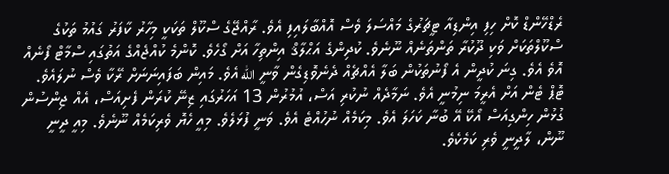ރެޑްހޭންޑް ކޮށް ހިފި އިންޑިއާ ޓީޗަރުގެ މައްސަލަ ވެސް އޮއްބާލައިފި އެވެ. ރާއްޖޭގެ ސްކޫލް ތަކަކީ މިހާރު ކާފަރު ގައުމު ތަކުގެ ސްކޫލްތަކަށް ވަކި ދޫކުރާ ތަންތަނެއް ނޫނެވެ. ކުދިންގެ އަޙްލާޤް އިންތިހާ އަށް ގޯހެވެ. ކޮންމެ ކުއްޖެއްގެ އަތުގައި ސްމާޓް ފޯނެއް އޮވެ އެވެ. ގިނަ ކުދީން އެ ފޯނުތަކުން ބަލާ އެއްޗެއް ދެނެވޮޑިގެން ވާނީ الله އެވެ. މައިން ބަފައިނަނަށް ރޭކާ ވެސް ނުލައެވެ. ޓޮޕް ޓެން އަށް އެރީމަ ނިމުނީ އެވެ. ނަމާދެއް ނުކުރި އަސް، އުމުރުން 13 އަހަރުގައި ޒިނޭ ކުރަން ފެށިއަސް، އެއް ޖިންސުން ގުޅުން ހިންގިއަސް އޯކޭ އޭ ބުނާ ކަހަލަ އެވެ. މިކަމެއް ނުހުއްޓެ އެވެ. ވަނީ ފުޅަލެވެ. މިއީ ހެޔޮ ވެރިކަމެއް ނޫނެވެ. މިއީ ދީނީ ނޫން، ލާދީނީ ވެރި ކަމެކެވެ.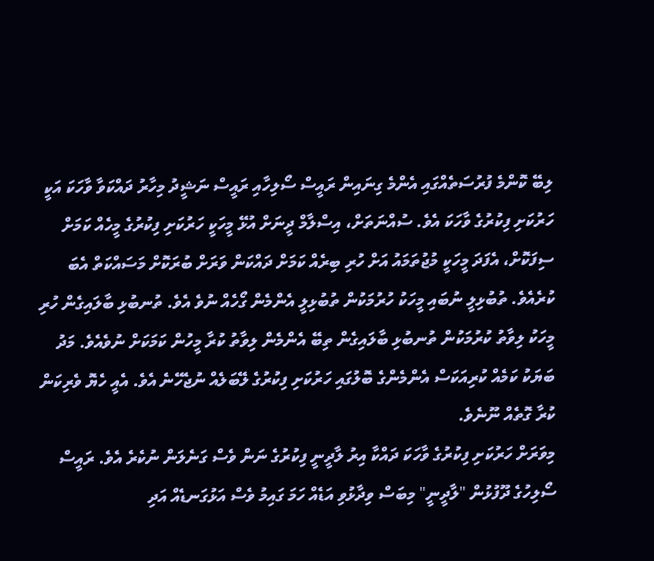ލިބޭ ކޮންމެ ފުރުސަތެއްގައި އެންމެ ގިނައިން ރައީސް ސޯލިހާއި ރައީސް ނަޝީދު މިހާރު ދައްކަވާ ވާހަކަ އަކީ ހަރުކަށި ފިކުރުގެ ވާހަކަ އެވެ. ސުއްނަތަށް، އިސްލާމް ދީނަށް އުޅޭ މީހަކީ ހަރުކަށި ފިކުރުގެ މީހެއް ކަމަށް ސިފަކޮށް، އެފަދަ މީހަކީ މުޖުތަމައު އަށް ހުރި ބިރެއް ކަމަށް ދައްކަން ވަރަށް ބުރަކޮށް މަސައްކަތް އެބަ ކުރެއެވެ. ތުބުޅިލީ ނުބައި މީހަކު ހުރުމަކުން ތުބުޅިލީ އެންމެން ގޯހެއް ނުވެ އެވެ. ތުނބުޅި ބާލައިގެން ހުރި މީހަކު ލިވާތު ކުރުމަކުން ތުނބުޅި ބާލައިގެން ތިބޭ އެންމެން ލިވާތު ކުރާ މީހުން ކަމަކަށް ނުވެއެވެ. މަދު ބަޔަކު ކަމެއް ކުރިއަކަސް އެންމެންގެ ބޮލުގައި ހަރުކަށި ފިކުރުގެ ލޭބަލެއް ނުޖެހޭނެ އެވެ. އެއީ ހެޔޮ ވެރިކަން ކުރާ ގޮތެއް ނޫނެވެ.
މިވަރަށް ހަރުކަށި ފިކުރުގެ ވާހަކަ ދައްކާ އިރު ލާދީނީ ފިކުރުގެ ނަން ވެސް ގަނެލަން ނުކެރެ އެވެ. ރައީސް ސޯލިހުގެ ދޫފުޅުން "ލާދީނީ" މިބަސް ވިދާޅުވި އަޑެއް ހަމަ ގައިމު ވެސް އަޅުގަނޑެއް އަދި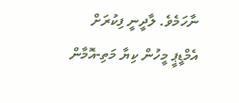ނާހަމެވެ. ލާދީނީ ފިކުރަށް އެމްޑީޕީ މީހުން ކިޔާ މަތި-އޮމާން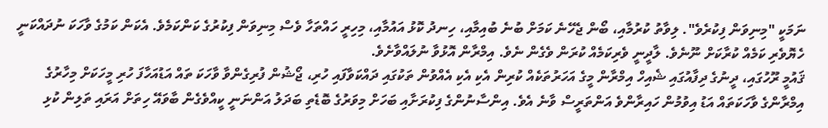ނަމަކީ "މިނިވަން ފިކުރެވެ". ލިވާތު ކުރުމާއި، ބޯން ޖެހޭނެ ކަމަށް ބުނެ ބުއިމާއި، ހިނދު ކޮޅު އައުމާއި، މިހިރީ ހައްތަހާ ވެސް މިނިވަން ފިކުރުގެ ކަންކަމެވެ. އެކަން ކަމުގެ ވާހަކަ ނުދައްކަނީ ހެޔޮވެރި ކަމެއް ކުރާކަށް ނޫނެވެ. ލާދީނީ ވެރިކަމެއް ކުރަން ވެގެން ނެވެ. އިމްރާން އޮޅުވާ ނުލައްވާށެވެ.
ޤައުމީ ރޫހުގައި، ދީނުގެ ދިފާއުގައި ޝެއިހް އިމްރާން މީގެ އަހަރުތަކެއް ކުރިން އެކި އެކި އެއްވުން ތަކުގައި ދައްކަވާފައި ހުރި، ޖޯޝުން ފުރިގެންވާ ވާހަކަ ތައް އަޑުއަހާފަ ހުރި މީހަކަށް މިހާރުގެ އިމްރާންގެ ވާހަކަތައް އަޑު އިވުމުން ހައިރާންވެ އަންތަރީސް ވާނެ އެވެ. އިންސާނުންގެ ފިކުރަށާއި ބަހަށް މިވަރުގެ ބޮޑެތި ބަދަލު އަންނަނީ ކީއްވެގެން ބާވައޭ ހިތަށް އަރައި ތަލިން ކުޅި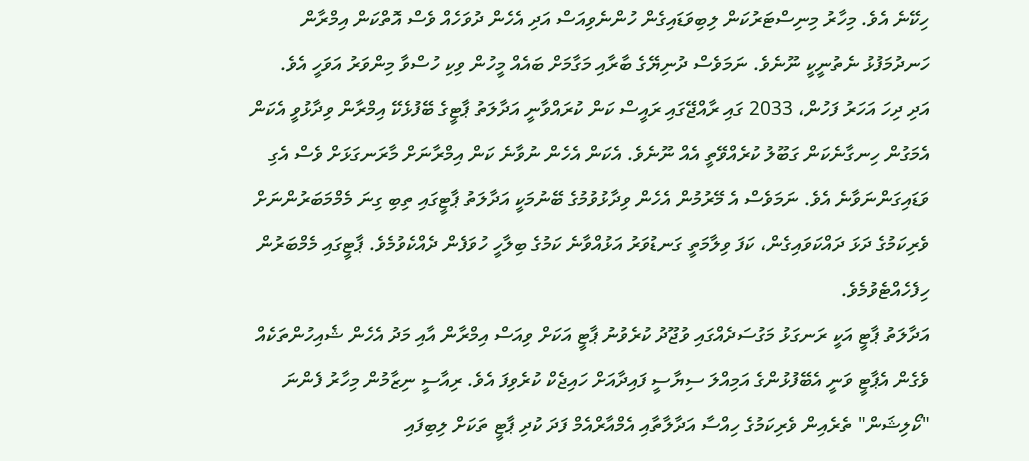ހިކޭނެ އެވެ. މިހާރު މިނިސްޓަރުކަން ލިބިވަޑައިގެން ހުންނެވިއަސް އަދި އެހެން ދުވަހެއް ވެސް އޮތްކަން އިމްރާން ހަނދުމަފުޅު ނެތުނީކީ ނޫނެވެ. ނަމަވެސް ދުނިޔޭގެ ބާރާއި މަގާމަށް ބައެއް މީހުން ވިކި ހުސްވާ މިންވަރު އަވަހީ އެވެ.
އަދި ދިހަ އަހަރު ފަހުން، 2033 ގައި ރާއްޖޭގައި ރައީސް ކަން ކުރައްވާނީ އަދާލަތު ޕާޓީގެ ބޭފުޅެކޭ އިމްރާން ވިދާޅުވީ އެކަން އެމަގުން ހިނގާނެކަން ގަބޫލު ކުރެއްވޭތީ އެއް ނޫނެވެ. އެކަން އެހެން ނުވާނެ ކަން އިމްރާނަށް މާރަނގަޅަށް ވެސް އެގި ވަޑައިގަންނަވާނެ އެވެ. ނަމަވެސް އެ މޭރުމުން އެހެން ވިދާޅުވުމުގެ ބޭނުމަކީ އަދާލަތު ޕާޓީގައި ތިބި ގިނަ މެމްމަބަރުންނަށް ވެރިކަމުގެ ދަޅަ ދައްކަވައިގެން، ކަފަ ވިލާމަތީ ގަނޑުވަރު އަޅުއްވާނެ ކަމުގެ ބިލާހީ ހުވަފެން ދެއްކެވުމެވެ. ޕާޓީގައި މެމްބަރުން ހިފެހެއްޓެވުމެވެ.
އަދާލަތު ޕާޓީ އަކީ ރަނގަޅު މަގުސަދެއްގައި ވުޖޫދު ކުރެވުނު ޕާޓީ އަކަށް ވިއަސް އިމްރާން އާއި މަދު އެހެން ޝެއިހުންތަކެއް ވެގެން އެޕާޓީ ވަނީ އެބޭފުޅުންގެ އަމިއްލަ ސިޔާސީ ފައިދާއަށް ހައިޖެކް ކުރެވިފަ އެވެ. ރިއާސީ ނިޒާމުން މިހާރު ފެންނަ "ކޯލިޝަން" ތެރެއިން ވެރިކަމުގެ ހިއްސާ އަދާލާތާއި އެމްއާރްއެމް ފަދަ ކުދި ޕާޓީ ތަކަށް ލިބިފައި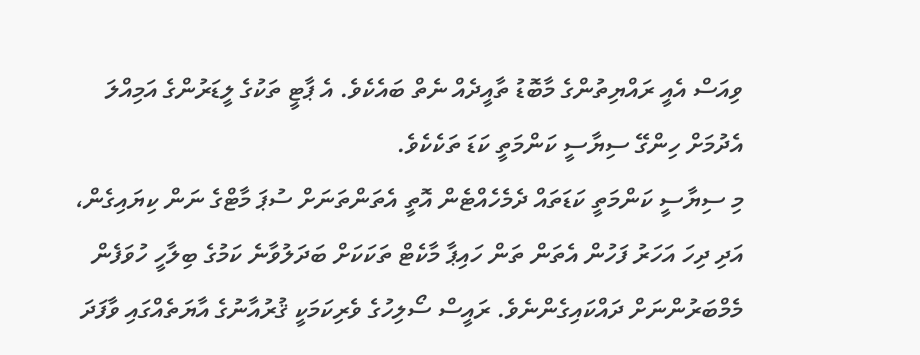ވިއަސް އެއީ ރައްޔިތުންގެ މާބޮޑު ތާއީދެއް ނެތް ބައެކެވެ. އެ ޕާޓީ ތަކުގެ ލީޑަރުންގެ އަމިއްލަ އެދުމަށް ހިންގޭ ސިޔާސީ ކަންމަތީ ކަޑަ ތަކެކެވެ.
މި ސިޔާސީ ކަންމަތީ ކަޑަތައް ދެމެހެއްޓެން އޮތީ އެތަންތަނަށް ސުޕަ މާޓްގެ ނަން ކިޔައިގެން، އަދި ދިހަ އަހަރު ފަހުން އެތަން ތަން ހައިޕާ މާކެޓް ތަކަކަށް ބަދަލުވާނެ ކަމުގެ ބިލާހީ ހުވަފެން މެމްބަރުންނަށް ދައްކައިގެންނެވެ. ރައީސް ސޯލިހުގެ ވެރިކަމަކީ ޤުރުއާނުގެ އާޔަތެއްގައި ވާފަދަ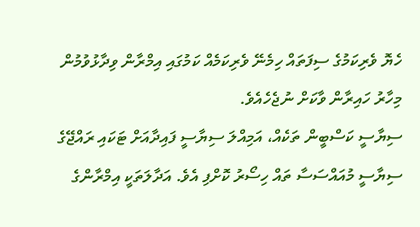ހެޔޮ ވެރިކަމުގެ ސިފަތައް ހިމެނޭ ވެރިކަމެއް ކަމުގައި އިމްރާން ވިދާޅުވުމުން މިހާރު ހައިރާން ވާކަށް ނުޖެހެއެވެ.
ސިޔާސީ ކަސްބީން ތަކެއް، އަމިއްލަ ސިޔާސީ ފައިދާއަށް ޓަކައި ރައްޖޭގެ ސިޔާސީ މުއައްސަސާ ތައް ހިސޯރު ކޮށްފި އެވެ. އަދާލަތަކީ އިމްރާންގެ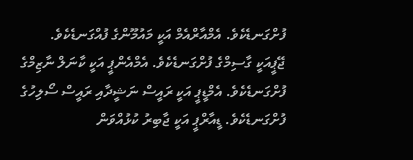ފުށްގަނޑެކެވެ. އެމްއާރްއެމް އަކީ މައުމޫންގެ ފުއްގަނޑެކެވެ. ޖޭޕީއަކީ ގާސިމްގެ ފުށްގަނޑެކެވެ. އެމްއެންޕީ އަކީ ކާނަލް ނާޒިމްގެ ފުށްގަނޑެކެވެ. އެމްޑީޕީ އަކީ ރައީސް ނަޝީދާއި ރައީސް ސޯލިހުގެ ފުށްގަނޑެކެވެ. ޑީއާރްޕީ އަކީ ޖާބިރު ކުޅުއްވަން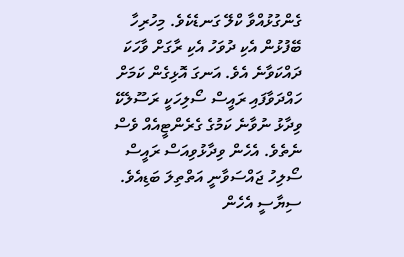ގެންގުޅުއްވާ ކްލޭ ގަނޑެކެވެ. މިހުރިހާ ބޭފުޅުން އެކި ދުވަހު އެކި ރާގަށް ވާހަކަ ދައްކަވާނެ އެވެ. އަނގަ އޮޅިގެން ކަމަށް ހައްދަވާފައި ރައީސް ސޯލިހަކީ ރަސޫލެކޭ ވިދާޅު ނުވާނެ ކަމުގެ ގެރެންޓީއެއް ވެސް ނެތެވެ. އެހެން ވިދާޅުވިއަސް ރައީސް ސޯލިހު ޖައްސަވާނީ އަތްތިލަ ބަޑިއެވެ. ސިޔާސީ އެހެން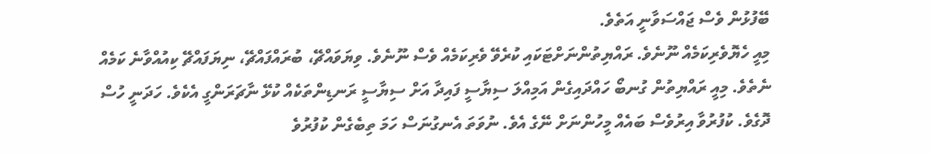ބޭފުޅުން ވެސް ޖައްސަވާނީ އަތެވެ.
މިއީ ހެޔޮވެރިކަމެއް ނޫނެވެ. ރައްޔިތުންނަށްޓަކައި ކުރެވޭ ވެރިކަމެއް ވެސް ނޫނެވެ. ވިޔަވައްޗޭ، ބުރައްފައްޗޭ، ނިޔަފައްޗޭ ކިއުއްވާނެ ކަމެއް ނެތެވެ. މިއީ ރައްޔިތުން ގުނބޯ ހައްދައިގެން އަމިއްލަ ސިޔާސީ ފައިދާ އަށް ސިޔާސީ ރަނޑިންތަކެއް ކުޅޭ ނާޗަރަންގީ އެކެވެ. ހަދަނީ ހުސް ދޮގެވެ. ކުފުރުވާ އިރުވެސް ބައެއް މީހުންނަށް ނޭގެ އެވެ. ނުވަތަ އެނގުނަސް ހަމަ ތިބެގެން ކުފުރުވެ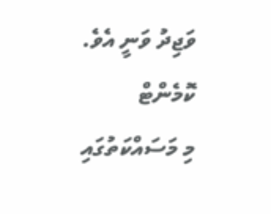ވަޖިދު ވަނީ އެވެ.
ކޮމެންޓް
މި މަސައްކަތުގައި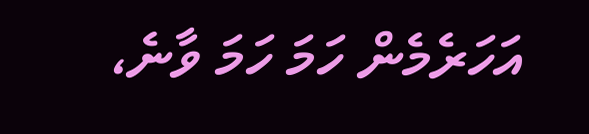އަހަރެމެން ހަމަ ހަމަ ވާނެ،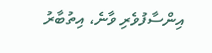އިންސާފުވެރި ވާނެ، އިތުބާރު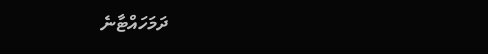ދަމަހައްޓާނެ